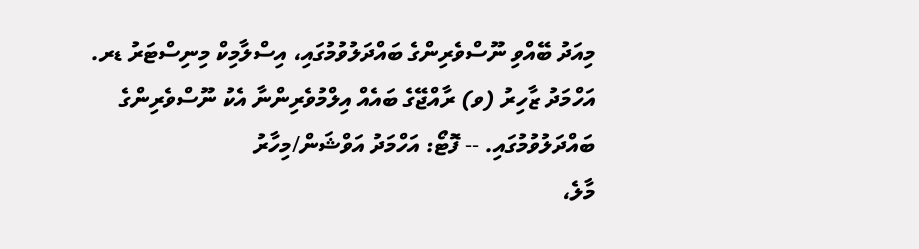މިއަދު ބޭއްވި ނޫސްވެރިންގެ ބައްދަލުވުމުގައި، އިސްލާމިކް މިނިސްޓަރު ޑރ. އަހްމަދު ޒާހިރު (ވ) ރާއްޖޭގެ ބައެއް އިލްމުވެރިންނާ އެކު ނޫސްވެރިންގެ ބައްދަލުވުމުގައި. -- ފޮޓޯ: އަހްމަދު އަވްޝަން/މިހާރު
މާލެ،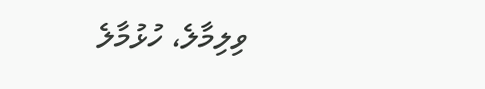ވިލިމާލެ، ހުޅުމާލެ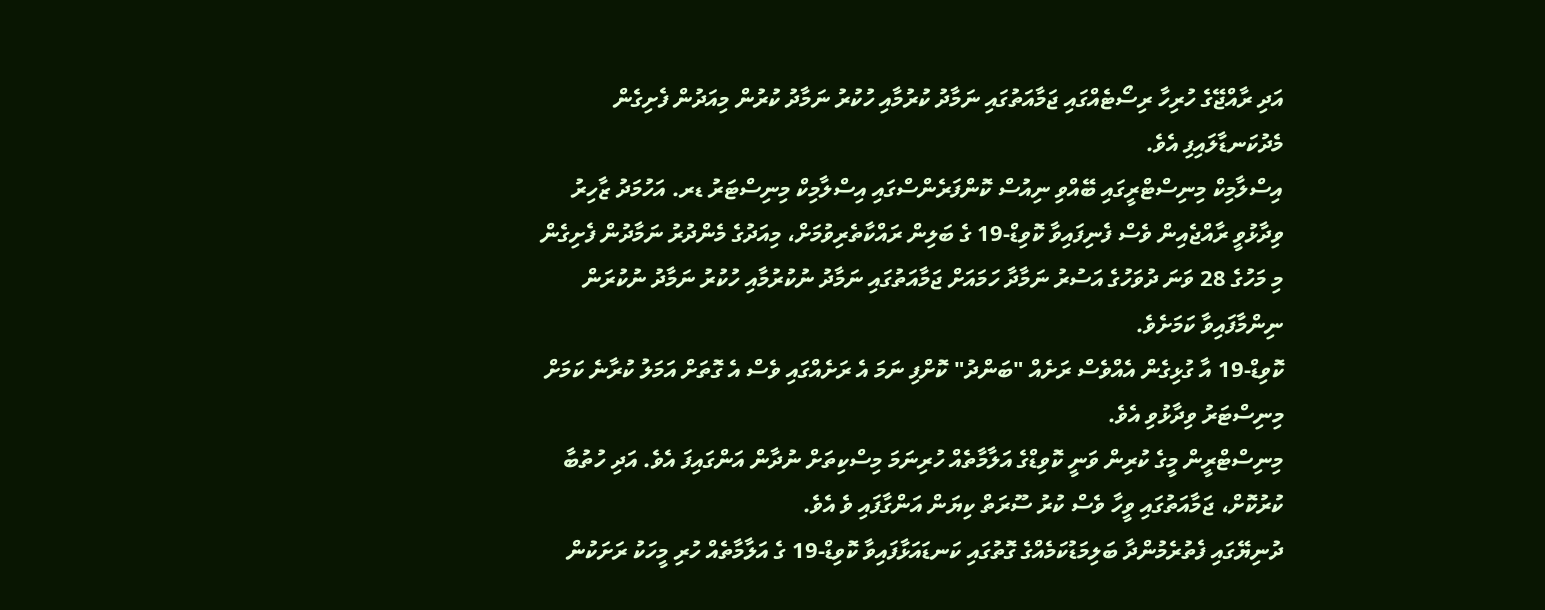އަދި ރާއްޖޭގެ ހުރިހާ ރިސޯޓެއްގައި ޖަމާއަތުގައި ނަމާދު ކުރުމާއި ހުކުރު ނަމާދު ކުރުން މިއަދުން ފެށިގެން މެދުކަނޑާލައިފި އެވެ.
އިސްލާމިކް މިނިސްޓްރީގައި ބޭއްވި ނިއުސް ކޮންފަރެންސްގައި އިސްލާމިކް މިނިސްޓަރު ޑރ. އަހުމަދު ޒާހިރު ވިދާޅުވީ ރާއްޖެއިން ވެސް ފެނިފައިވާ ކޮވިޑް-19 ގެ ބަލިން ރައްކާތެރިވުމަށް، މިއަދުގެ މެންދުރު ނަމާދުން ފެށިގެން މި މަހުގެ 28 ވަނަ ދުވަހުގެ އަސުރު ނަމާދާ ހަމައަށް ޖަމާއަތުގައި ނަމާދު ނުކުރުމާއި ހުކުރު ނަމާދު ނުކުރަން ނިންމާފައިވާ ކަމަށެވެ.
ކޮވިޑް-19 އާ ގުޅިގެން އެއްވެސް ރަށެއް "ބަންދު" ކޮށްފި ނަމަ އެ ރަށެއްގައި ވެސް އެ ގޮތަށް އަމަލު ކުރާނެ ކަމަށް މިނިސްޓަރު ވިދާޅުވި އެވެ.
މިނިސްޓްރީން މީގެ ކުރިން ވަނީ ކޮވިޑްގެ އަލާމާތެއް ހުރިނަމަ މިސްކިތަށް ނުދާން އަންގައިފަ އެވެ. އަދި ހުތުބާ ކުރުކޮށް، ޖަމާއަތުގައި ވީހާ ވެސް ކުރު ސޫރަތް ކިޔަން އަންގާފައި ވެ އެވެ.
ދުނިޔޭގައި ފެތުރެމުންދާ ބަލިމަޑުކަމެއްގެ ގޮތުގައި ކަނޑައަޅާފައިވާ ކޮވިޑް-19 ގެ އަލާމާތެއް ހުރި މީހަކު ރަށަކުން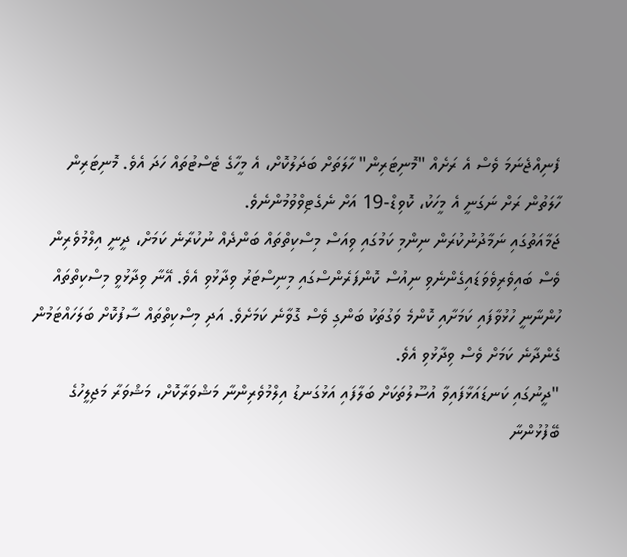ފެނިއްޖެނަމަ ވެސް އެ ރަށެއް "މޮނިޓަރިން" ހާލަތަށް ބަދަލުކޮށް، އެ މީހާގެ ޓެސްޓުތައް ހަދަ އެވެ. މޮނިޓަރިން ހާލަތުން ރަށް ނަގަނީ އެ މީހަކު، ކޮވިޑް-19 އަށް ނެގެޓިވްވުމުންނެވެ.
ޖަމާއަތުގައި ނަމާދުނުކުރަން ނިންމި ކަމުގައި ވިއަސް މިސްކިތްތައް ބަންދެއް ނުކުރާނެ ކަމަށް، ދީނީ އިލްމުވެރިން ވެސް ބައިވެރިވެވަޑައިގެންނެވި ނިއުސް ކޮންފަރެންސްގައި މިނިސްޓަރު ވިދާޅުވި އެވެ. އޭނާ ވިދާޅުވީ މިސްކިތްތައް ހުންނާނީ ހުޅުވާފައި ކަމަށާއި ކޮންމެ ވަގުތަކު ބަންގި ވެސް ގޮވާނެ ކަމަށެވެ. އަދި މިސްކިތްތައް ސާފުކޮށް ބަލަހައްޓަމުން ގެންދާނެ ކަމަށް ވެސް ވިދާޅުވި އެވެ.
"ދީނުގައި ކަނޑައަޅާފައިވާ އުސޫލުތަކަށް ބަލާފައި އަޅުގަނޑު އިލްމުވެރިންނާ މަޝްވަރާކޮށް، މަޝްވަރާ މަޖިލީހުގެ ބޭފުޅުންނާ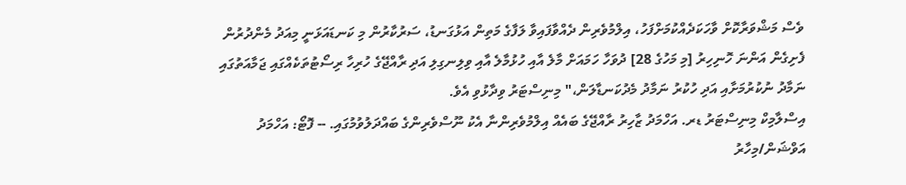ވެސް މަޝްވަރާކޮށް ވާހަކަދެއްކުމަށްފަހު، އިލްމުވެރިން ދެއްވާފައިވާ ލަފާގެ މަތިން އަޅުގަނޑު، ސަރުކާރުން މި ކަނޑައަޅަނީ މިއަދު މެންދުރުން ފެށިގެން އަންނަ ހޮނިހިރު [މި މަހުގެ 28] ދުވަހާ ހަމައަށް މާލެ އާއި ހުޅުމާލެ އާއި ވިލިނގިލި އަދި ރާއްޖޭގެ ހުރިހާ ރިސޯޓުތަކެއްގައި ޖަމާއަތުގައި ނަމާދު ނުކުރުމަށާއި އަދި ހުކުރު ނަމާދު މެދުކަނޑާލަން،" މިނިސްޓަރު ވިދާޅުވި އެވެ.
އިސްލާމިކް މިނިސްޓަރު ޑރ. އަހްމަދު ޒާހިރު ރާއްޖޭގެ ބައެއް އިލްމުވެރިންނާ އެކު ނޫސްވެރިންގެ ބައްދަލުވުމުގައި. -- ފޮޓޯ: އަހްމަދު އަވްޝަން/މިހާރު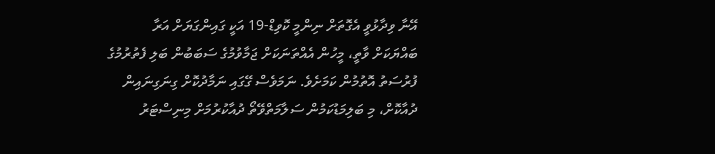އޭނާ ވިދާޅުވީ އެގޮތަށް ނިންމީ ކޮވިޑް-19 އަކީ ގައިންގަޔަށް އަރާ ބައްޔަކަށް ވާތީ، މީހުން އެއްތަނަކަށް ޖަމާވުމުގެ ސަބަބުން ބަލި ފެތުރުމުގެ ފުރުސަތު އޮތުމުން ކަމަށެވެ. ނަމަވެސް ގޭގައި ނަމާދުކޮށް ގިނަގިނައިން ދުއާކޮށް، މި ބަލިމަޑުކަމުން ސަލާމަތްވޭތޯ ދުއާކުރުމަށް މިނިސްޓަރު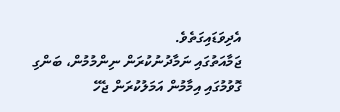އެދިވަޑައިގަތެވެ.
ޖަމާއަތުގައި ނަމާދުނުކުރަން ނިންމުމުން، ބަންގި ގޮވުމުގައި އިމާމުން އަމަލުކުރަން ޖެހޭ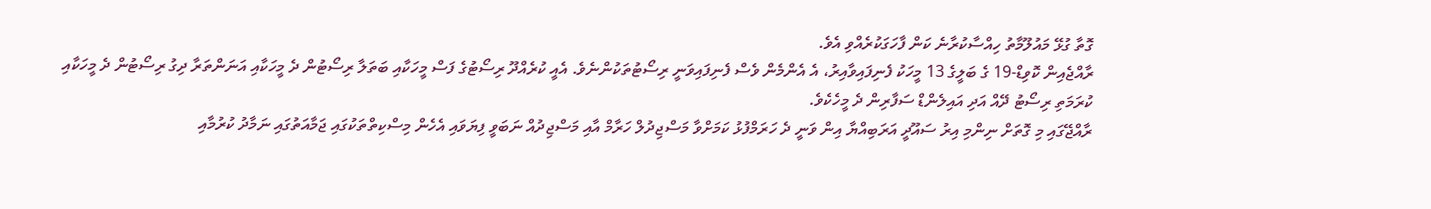ގޮތާ ގުޅޭ މައުލޫމާތު ހިއްސާކުރާނެ ކަން ފާހަގަކުރެއްވި އެވެ.
ރާއްޖެއިން ކޮވިޑް-19 ގެ ބަލީގެ 13 މީހަކު ފެނިފައިވާއިރު، އެ އެންމެން ވެސް ފެނިފައިވަނީ ރިސޯޓުތަކުންނެވެ. އެއީ ކުރެއްދޫ ރިސޯޓުގެ ފަސް މީހަކާއި ބަތަލާ ރިސޯޓުން ދެ މީހަކާއި އަނަންތަރާ ދިގު ރިސޯޓުން ދެ މީހަކާއި ކުރަމަތި ރިސޯޓު ދޭއް އަދި އައިލެންޑް ސަފާރިން ދެ މީހެކެވެ.
ރާއްޖޭގައި މި ގޮތަށް ނިންމި އިރު ސައޫދީ އަރަބިއްޔާ އިން ވަނީ ދެ ހަރަމްފުޅު ކަމަށްވާ މަސްޖިދުލް ހަރާމް އާއި މަސްޖިދުއް ނަބަވީ ފިޔަވައި އެހެން މިސްކިތްތަކުގައި ޖަމާއަތުގައި ނަމާދު ކުރުމާއި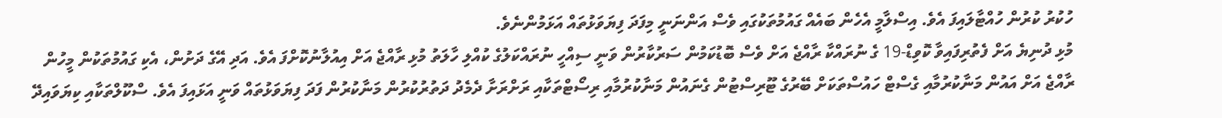ހުކުރު ކުރުން ހުއްޓާލައިފަ އެވެ. އިސްލާމީ އެހެން ބައެއް ގައުމުތަކުގައި ވެސް އަންނަނީ މިފަދަ ފިޔަވަޅުތައް އަޅަމުންނެވެ.
މުޅި ދުނިޔެ އަށް ފެތުރިފައިވާ ކޮވިޑް-19 ގެ ނުރައްކާ ރާއްޖެ އަށް ވެސް ބޮޑުކަމުން ސަރުކާރުން ވަނީ ސިއްހީ ނުރައްކަލުގެ ކުއްލި ހާލަތު މުޅި ރާއްޖެ އަށް އިއުލާނުކޮށްފަ އެވެ. އަދި އޭގެ ދަށުން، އެކި ގައުމުތަކުން މީހުން ރާއްޖެ އަށް އައުން މަނާކުރުމާއި ގެސްޓް ހައުސްތަކަށް ބޭރުގެ ޓޫރިސްޓުން ގެނައުން މަނާކުރުމާއި ރިސޯޓްތަކާއި ރަށްރަށާ ދެމެދު ދަތުރުކުރުން މަނާކުރުން ފަދަ ފިޔަވަޅުތައް ވަނީ އަޅައިފަ އެވެ. ސްކޫލްތަކާއި ކިޔަވައިދޭ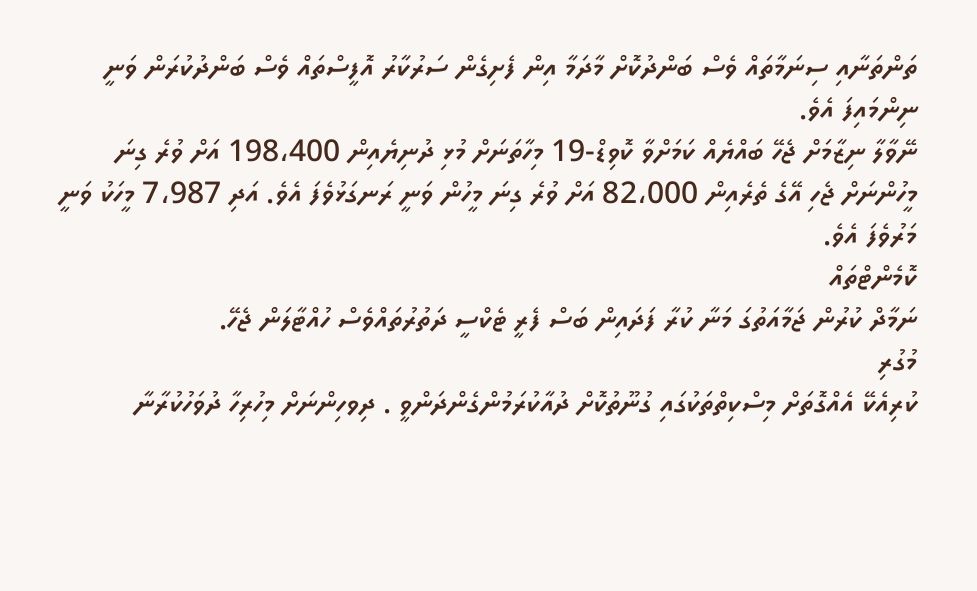ތަންތަނާއި ސިނަމާތައް ވެސް ބަންދުކޮށް މާދަމާ އިން ފެށިގެން ސަރުކާރު އޮފީސްތައް ވެސް ބަންދުކުރަން ވަނީ ނިންމައިފަ އެވެ.
ނޭވާލާ ނިޒާމަށް ޖެހޭ ބައްޔެއް ކަމަށްވާ ކޮވިޑް-19 މިހާތަނަށް މުޅި ދުނިޔެއިން 198،400 އަށް ވުރެ ގިނަ މީހުންނަށް ޖެހި އޭގެ ތެރެއިން 82،000 އަށް ވުރެ ގިނަ މީހުން ވަނީ ރަނގަޅުވެފަ އެވެ. އަދި 7،987 މީހަކު ވަނީ މަރުވެފަ އެވެ.
ކޮމެންޓްތައް
ނަމާދް ކުރުން ޖަމާއަތުގަ މަނާ ކުރާ ފަދައިން ބަސް ފެރީ ޓެކްސީ ދަތުރުތައްވެސް ހުއްޓާލަން ޖެހޭ.
މުގުރި
ކުރިއެކޭ އެއްގޮތަށް މިސްކިތްތަކުގައި ގުނޫތުކޮށް ދުއާކުރަމުންގެންދަންވީ . ދިވހިންނަށް މިހުރިހާ ދުވަހުކުރާނާ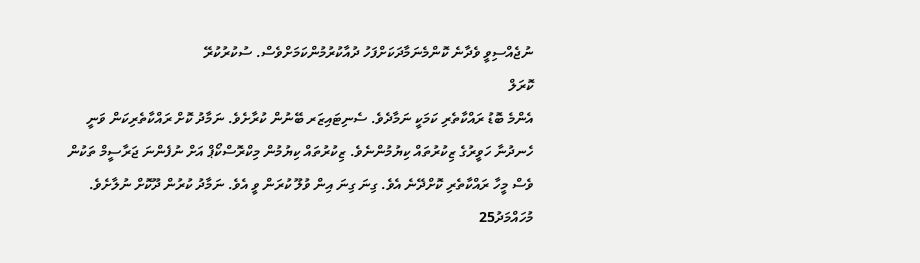ނުޖެއްސިވީ ވެދާނެ ކޮންމެނަމާދަކަށްފަހު ދުއާކުރުމުންކަމަށްވެސް. ސުކުރުކުރޭ
ކޮރަލް
އެންމެ ބޮޑު ރައްކާތެރި ކަމަކީ ނަމާދެވެ. ސެނިޓައިޒަރ ބޭނުން ކުރާށެވެ. ނަމާދު ކޮށް ރައްކާތެރިކަން ވަނީ ހެނދުނާ ހަވީރުގެ ޒިކުރުތައް ކިޔުމުންނެވެ. ޒިކުރުތައް ކިޔުމުން މިކްރޮސްކޯޕް އަށް ނުފެންނަ ޖަރާސީމް ތަކުން ވެސް މީހާ ރައްކާތެރި ކޮށްދޭނެ އެވެ. ގިނަ ގިނަ އިން ވުލޫ ކުރަން ވީ އެވެ. ނަމާދު ކުރުން ދޫކޮށް ނުލާށެވެ.
މުހައްމަދު25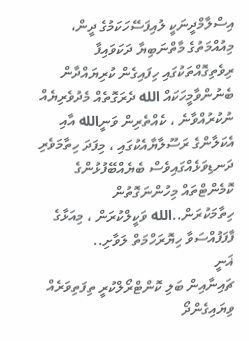އިސްލާމްދީނަކީ ލުއިފަސޭހަކަމުގެ ދީން، މިއުއްމަތުގެ މާތްނަބިޔާ ދަކަވައިފާ ރިވެތިގޮއްތަކުގައި ހިފައިގެން ކުރިޔައްދާން ބެނުންވާމީހަކައް الله ދެރަގޮތެއް މެދުވެރިޔެއް ނުކުރުއްވާނެ ، ކެއްތެރިން ވަނީالله އާއި އެކަލާންގެ ރަސޫލާޔާއެކުގައި ، މިފަދަ ހިތާމަވެރި ދަނޑިވަޅެއްގައިވެސް ބެޔެއްބޭފުޅުންގެ ކޮމެންޓްތައް މިހުންނަގޮތުން ހިތާމަކުރަން..الله ވަކީލްކުރަން ، މިއަޅާގެ ފާފަފުއްސަވާ ހިޔޮރަހްމަތް ލަވާށި..
ޣަނީ
ޗައިނާއިން ބަލި ކޮންޓްރޯލްކުރީ ތިފަތިވަރެއް ވިޔައިގެންދޯ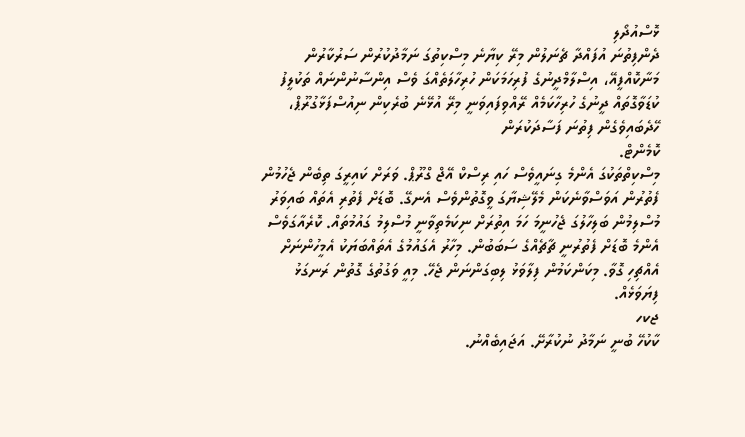ޅޮސްއުދޯލި
ދެންފިތުނަ އުފައްދާ ޗެނަލުން މިރޭ ކިޔާނެ މިސްކިތުގަ ނަމާދުކުރުން ސަރުކާރުން މަނާކޮއްފީއޭ، އިސްލާމްދީނުގެ ފުރިހަމަކަން ހުރިހާލަތެއްގަ ވެސް އިންސާނުންނައް ތަކުލީފު ކުޑަވާގޮތައް ދީނުގެ ހުރިހާކަމެއް ރޭއްވިފައިވަނީ މިރޭ އުޅޭނެ ބުރެކިން ނިއުސްފަޅާގުރޫޕް، ހޭދެބައިވެގެން ފިތުނަ ފަސާދަކުރަން
ކޮމެންޓް.
މިސްކިތްތަކުގަ އެންމެ ގިނައީވެސް ހައި ރިސްކް އޭޖް ގްރޫޕް. ވަރަށް ކައިރީގަ ތިބެން ޖެހުމުން ފެތުރުން އަވަސްވާނެކަން މެލޭޝިޔާގަ ވީގޮތުންވެސް އެނގޭ. ބޮޑަށް ފެތުރި އެތައް ބައިވަރު މުސްލިމުން ބަލިހާލުގަ ޖެހުނީމަ ހަމަ އިތުރަށް ނިކަމެތިވާނީ މުސްލިމު ގައުމުތައް. ކޮރެއާގަވެސް އެންމެ ބޮޑަށް ފެތުރުނީ ޗާޗެއްގެ ސަބަބުން. މިހާރު އެގައުމުގެ އެތައްބަޔަކު އެމީހުންނަށް އެއްޗިހި ގޮވާ. މިކަންކަމުން ފިލާވަޅު ލިބިގަންނަން ޖެހޭ. މިއީ ވަގުތުގެ ގޮތުން ރަނގަޅު ފިޔަވަޅެއް.
ޖކހ
ކާކުހޭ ބުނީ ނަމާދު ނުކުރާށޭ. އަޖައިބެއްނު.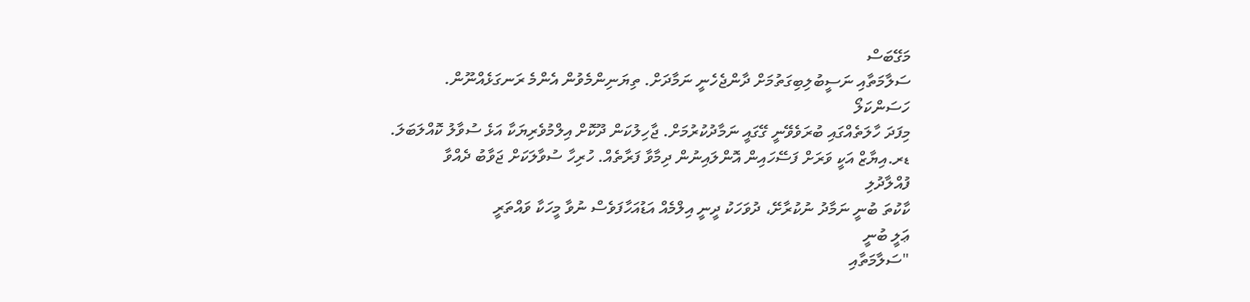މަގޭބަސް
ސަލާމަތާއި ނަސީބުލިބިގަތުމަށް ދާންޖެހެނީ ނަމާދަށް. ތިޔަނިންމެވުން އެންމެ ރަނގަޅެއްނޫން.
ހަސަންކަލޯ
މިފަދަ ހާލަތެއްގައި ބުރަވެވޭނީ ގޭގައީ ނަމާދުކުރުމަށް. ޖާހިލުކަން ދޫކޮށް އިލްމުވެރިޔަކާ އަޅެ ސުވާލު ކޮއްލަބަލަ. ޑރ.އިޔާޒް އަކީ ވަރަށް ފަސޭހައިން އޮންލައިނުން ދިމާވާ ފަރާތެއް. ހުރިހާ ސުވާލަކަށް ޖަވާބު ދެއްވާ
ފުއްލާދުލި
ކާކުތަ ބުނީ ނަމާދު ނުކުރާށޭ، ދުވަހަކު ދީނީ އިލްމެއް އަޑުއަހާފަވެސް ނުވާ މީހަކާ ވައްތަރީ
ޢަލީ ބުނީ
"ސަލާމަތާއި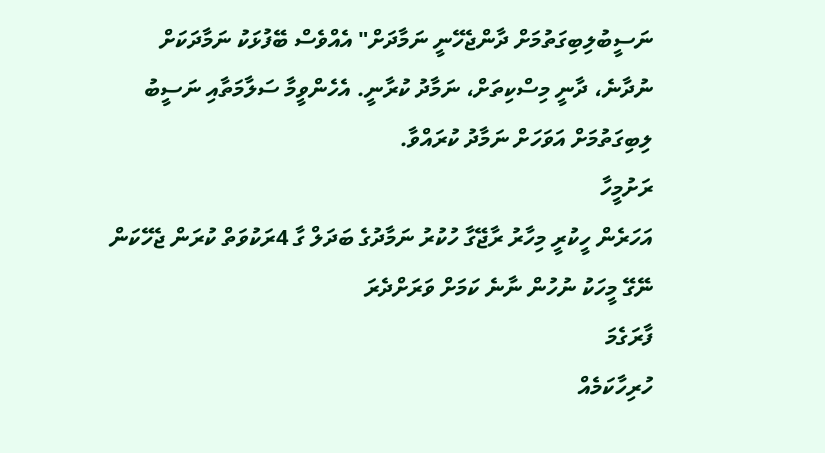ނަސީބުލިބިގަތުމަށް ދާންޖެހޭނީ ނަމާދަށް" އެއްވެސް ބޭފުޅަކު ނަމާދަކަށް ނުދާނެ، ދާނީ މިސްކިތަށް، ނަމާދު ކުރާނީ. އެހެންވީމާ ސަލާމަތާއި ނަސީބު ލިބިގަތުމަށް އަވަހަށް ނަމާދު ކުރައްވާ.
ރަށުމީހާ
އަހަރެން ހީކުރީ މިހާރު ރާޖޭގާ ހުކުރު ނަމާދުގެ ބަދަލް ގާ 4ރަކުވަތް ކުރަން ޖެހޭކަން ނޭގޭ މީހަކު ނުހުން ނާނެ ކަމަށް ވަރަށްދެރަ
ފާރަގެމަ
ހުރިހާކަމެއް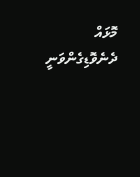މޮޅައް ދެނެވޮޑިގެންވަނީ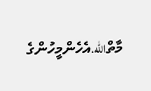މާތްالله.އެހެންމީހުންގެ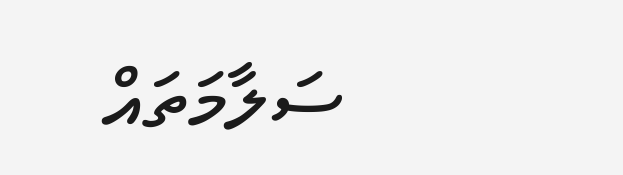ސަލާމަތައް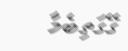ގޭގަތިބެމާ